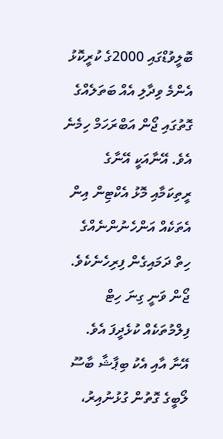ބޮލީވުޑްގައި 2000ގެ ކުރީކޮޅު އެންމެ ވިދާލި އެއް ބަތަލެއްގެ ގޮތުގައި ޖޯން އަބްރަހަމް ހިމެނެ އެވެ. އޭނާއަކީ އޭނާގެ ރީތިކަމާއި މޮޅު އެކްޓިން އިން އެތަކެއް އަންހެނުންނެއްގެ ހިތް ދަމައިގެން ފިރިހެނެކެވެ.
ޖޯން ވަނީ ގިނަ ހިޓް ފިލްމުތަކެއް ކުޅެދީފަ އެވެ.
އޭނާ އާއި އެކު ބިޕާޝާ ބާސޫ ލޯބީގެ ގޮތުން ގުޅުނުއިރު،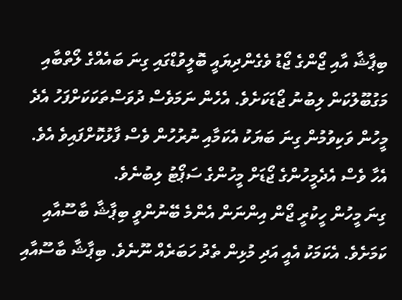ބިޕާޝާ އާއި ޖޯންގެ ޖޯޑު ވެގެންދިޔައީ ބޮލީވުޑްގައި ގިނަ ބައެއްގެ ލޯތްބާއި މަގުބޫލުކަން ލިބުނު ޖޯޑަކަށެވެ. އެހެން ނަމަވެސް ދުވަސްތަކަކަށްފަހު އެދެ މީހުން ވަކިވުމުން ގިނަ ބަޔަކު އެކަމާއި ނުރުހުން ވެސް ފާޅުކޮށްފައިވެ އެވެ. އެހާ ވެސް އެދެމީހުންގެ ޖޯޑަށް މީހުންގެ ސަޕޯޓު ލިބުނެވެ.
ގިނަ މީހުން ހީކުރީ ޖޯން އިންނަން އެންމެ ބޭނުންވީ ބިޕާޝާ ބާސޫއާއި ކަމަށެވެ. އެކަމަކު އެއީ އަދި މުޅިން ތެދު ހަބަރެއް ނޫނެވެ. ބިޕާޝާ ބާސޫއާއި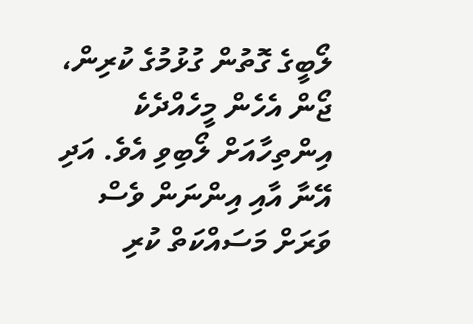ލޯބީގެ ގޮތުން ގުޅުމުގެ ކުރިން، ޖޯން އެހެން މީހެއްދެކެ އިންތިހާއަށް ލޯބިވި އެވެ. އަދި އޭނާ އާއި އިންނަން ވެސް ވަރަށް މަސައްކަތް ކުރި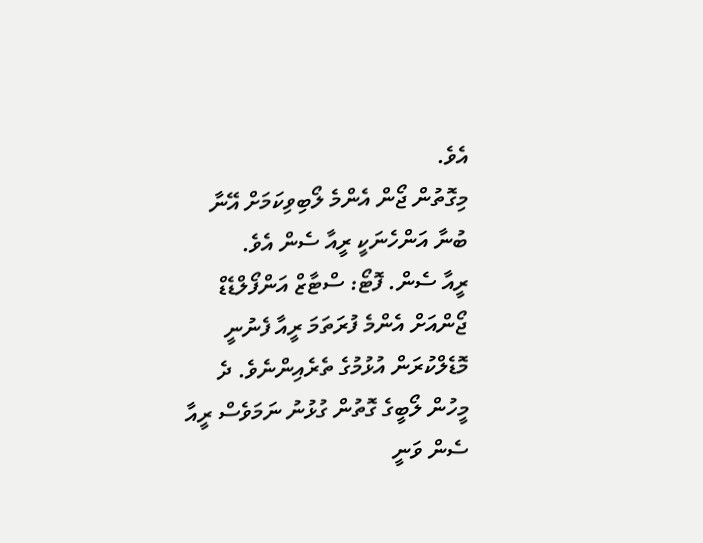އެވެ.
މިގޮތުން ޖޯން އެންމެ ލޯބިވިކަމަށް އޭނާ ބުނާ އަންހެނަކީ ރީއާ ސެން އެވެ.
ރީއާ ސެން. ފޮޓޯ: ސްޓާޒް އަންފޯލްޑެޑް
ޖޯންއަށް އެންމެ ފުރަތަމަ ރީއާ ފެނުނީ މޮޑެލްކުރަން އުޅުމުގެ ތެރެއިންނެވެ. ދެ މީހުން ލޯބީގެ ގޮތުން ގުޅުނު ނަމަވެސް ރީއާ ސެން ވަނީ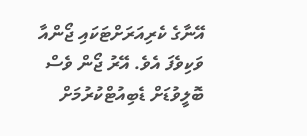އޭނާގެ ކެރިއަރަށްޓަކައި ޖޯންއާ ވަކިވެފަ އެވެ. އޭރު ޖޯން ވެސް ބޮލީވުޑަށް ޑެބިއުޓްކުރުމަށް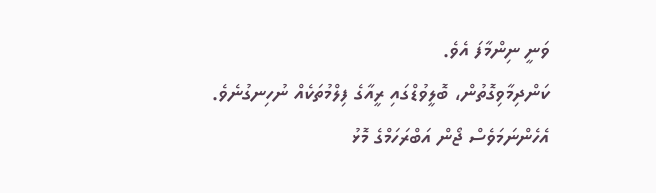ވަނީ ނިންމާފަ އެވެ.
ކަންދިމާވިގޮތުން، ބޮލީވުޑްގައި ރީއާގެ ފިލްމުތަކެއް ނުހިނގުނެވެ. އެހެންނަމަވެސް ޖޯން އަބްރަހަމްގެ މޮޅު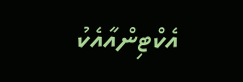އެކްޓިންއާއެކު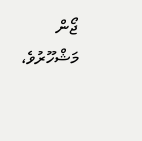ޖޯން މަޝްހޫރުވެ،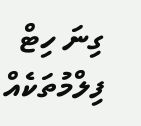ގިނަ ހިޓް ފިލްމުތަކެއް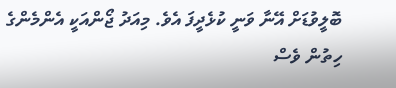ބޮލީވުޑަށް އޭނާ ވަނީ ކުޅެދީފަ އެވެ. މިއަދު ޖޯންއަކީ އެންމެންގެ ހިތުން ވެސް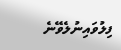ފިލުވައިނުލެވޭނެ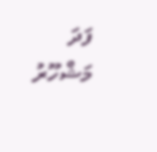ފަދަ މަޝްހޫރު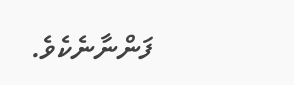ފަންނާނެކެވެ.